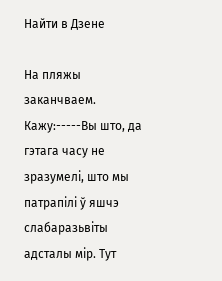Найти в Дзене

На пляжы заканчваем. Кажу:-----Вы што, да гэтага часу не зразумелі, што мы патрапілі ў яшчэ слабаразьвіты адсталы мір. Тут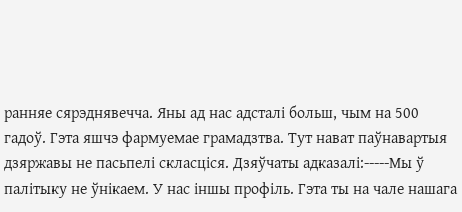ранняе сярэднявечча. Яны ад нас адсталі больш, чым на 500 гадоў. Гэта яшчэ фармуемае грамадзтва. Тут нават паўнавартыя дзяржавы не пасьпелі скласціся. Дзяўчаты адказалі:-----Мы ў палітыку не ўнікаем. У нас іншы профіль. Гэта ты на чале нашага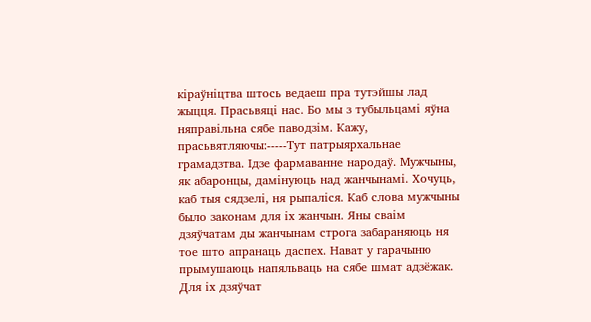кіраўніцтва штось ведаеш пра тутэйшы лад жыцця. Прасьвяці нас. Бо мы з тубыльцамі яўна няправільна сябе паводзім. Кажу, прасьвятляючы:-----Тут патрыярхальнае грамадзтва. Ідзе фармаванне народаў. Мужчыны, як абаронцы, дамінуюць над жанчынамі. Хочуць, каб тыя сядзелі, ня рыпаліся. Каб слова мужчыны было законам для іх жанчын. Яны сваім дзяўчатам ды жанчынам строга забараняюць ня тое што апранаць даспех. Нават у гарачыню прымушаюць напяльваць на сябе шмат адзёжак. Для іх дзяўчат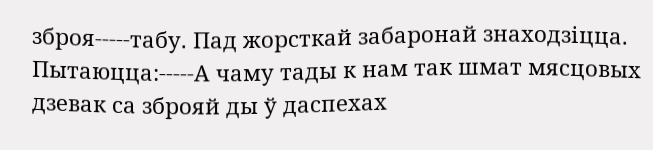зброя-----табу. Пад жорсткай забаронай знаходзіцца. Пытаюцца:-----А чаму тады к нам так шмат мясцовых дзевак са зброяй ды ў даспехах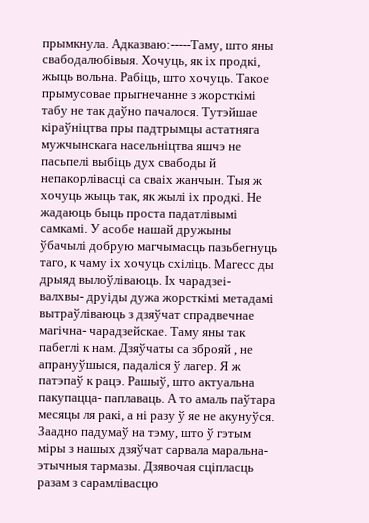прымкнула. Адказваю:-----Таму, што яны свабодалюбівыя. Хочуць, як іх продкі, жыць вольна. Рабіць, што хочуць. Такое прымусовае прыгнечанне з жорсткімі табу не так даўно пачалося. Тутэйшае кіраўніцтва пры падтрымцы астатняга мужчынскага насельніцтва яшчэ не пасьпелі выбіць дух свабоды й непакорлівасці са сваіх жанчын. Тыя ж хочуць жыць так, як жылі іх продкі. Не жадаюць быць проста падатлівымі самкамі. У асобе нашай дружыны ўбачылі добрую магчымасць пазьбегнуць таго, к чаму іх хочуць схіліць. Магесс ды дрыяд вылоўліваюць. Іх чарадзеі- валхвы- друіды дужа жорсткімі метадамі вытраўліваюць з дзяўчат спрадвечнае магічна- чарадзейскае. Таму яны так пабеглі к нам. Дзяўчаты са зброяй , не апрануўшыся, падаліся ў лагер. Я ж патэпаў к рацэ. Рашыў, што актуальна пакупацца- паплаваць. А то амаль паўтара месяцы ля ракі, а ні разу ў яе не акунуўся. Заадно падумаў на тэму, што ў гэтым міры з нашых дзяўчат сарвала маральна- этычныя тармазы. Дзявочая сціпласць разам з сарамлівасцю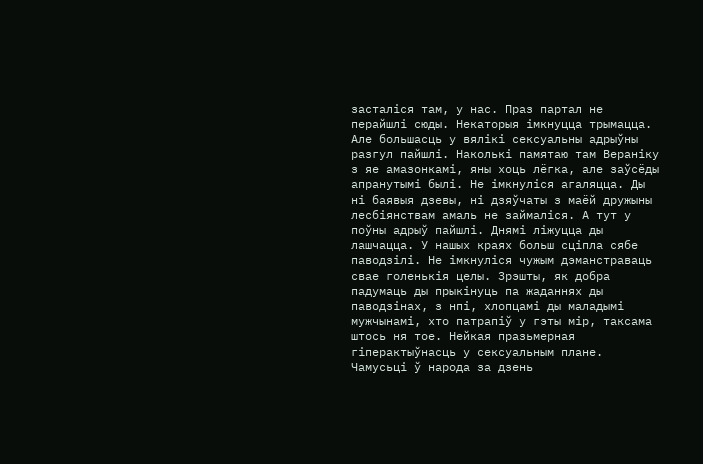засталіся там, у нас. Праз партал не перайшлі сюды. Некаторыя імкнуцца трымацца. Але большасць у вялікі сексуальны адрыўны разгул пайшлі. Наколькі памятаю там Вераніку з яе амазонкамі, яны хоць лёгка, але заўсёды апранутымі былі. Не імкнуліся агаляцца. Ды ні баявыя дзевы, ні дзяўчаты з маёй дружыны лесбіянствам амаль не займаліся. А тут у поўны адрыў пайшлі. Днямі ліжуцца ды лашчацца. У нашых краях больш сціпла сябе паводзілі. Не імкнуліся чужым дэманстраваць свае голенькія целы. Зрэшты, як добра падумаць ды прыкінуць па жаданнях ды паводзінах, з нпі, хлопцамі ды маладымі мужчынамі, хто патрапіў у гэты мір, таксама штось ня тое. Нейкая празьмерная гіперактыўнасць у сексуальным плане. Чамусьці ў народа за дзень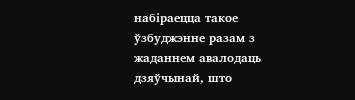набіраецца такое ўзбуджэнне разам з жаданнем авалодаць дзяўчынай, што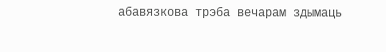абавязкова трэба вечарам здымаць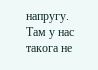напругу. Там у нас такога не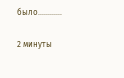было............

2 минуты